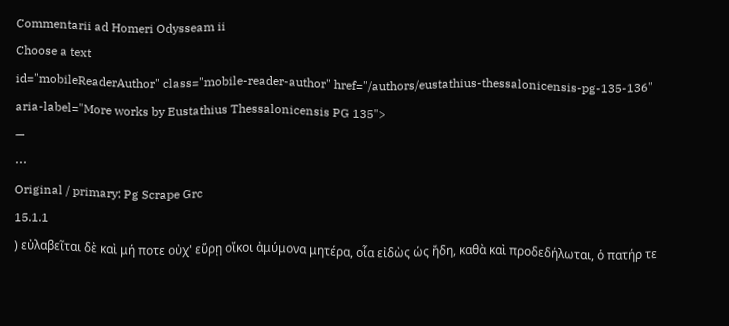Commentarii ad Homeri Odysseam ii
Choose a text
id="mobileReaderAuthor" class="mobile-reader-author" href="/authors/eustathius-thessalonicensis-pg-135-136" aria-label="More works by Eustathius Thessalonicensis PG 135">
—
⋯
Original / primary: Pg Scrape Grc
15.1.1
) εὐλαβεῖται δὲ καὶ μή ποτε οὐχ' εὕρῃ οἴκοι ἀμύμονα μητέρα, οἷα εἰδὼς ὡς ἤδη, καθὰ καὶ προδεδήλωται, ὁ πατήρ τε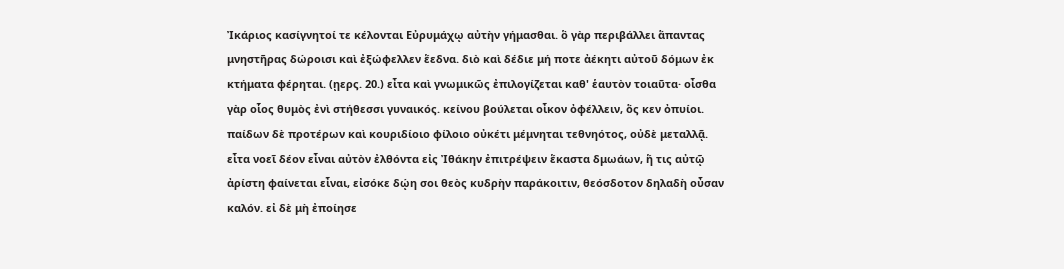Ἰκάριος κασίγνητοί τε κέλονται Εὐρυμάχῳ αὐτὴν γήμασθαι. ὃ γὰρ περιβάλλει ἅπαντας μνηστῆρας δώροισι καὶ ἐξώφελλεν ἕεδνα. διὸ καὶ δέδιε μή ποτε ἀέκητι αὐτοῦ δόμων ἐκ κτήματα φέρηται. (ῃερς. 20.) εἶτα καὶ γνωμικῶς ἐπιλογίζεται καθ' ἑαυτὸν τοιαῦτα· οἶσθα γὰρ οἷος θυμὸς ἐνὶ στήθεσσι γυναικός. κείνου βούλεται οἶκον ὀφέλλειν, ὅς κεν ὀπυίοι. παίδων δὲ προτέρων καὶ κουριδίοιο φίλοιο οὐκέτι μέμνηται τεθνηότος, οὐδὲ μεταλλᾷ. εἶτα νοεῖ δέον εἶναι αὐτὸν ἐλθόντα εἰς Ἰθάκην ἐπιτρέψειν ἕκαστα δμωάων, ἥ τις αὐτῷ ἀρίστη φαίνεται εἶναι, εἰσόκε δῴη σοι θεὸς κυδρὴν παράκοιτιν, θεόσδοτον δηλαδὴ οὖσαν καλόν. εἰ δὲ μὴ ἐποίησε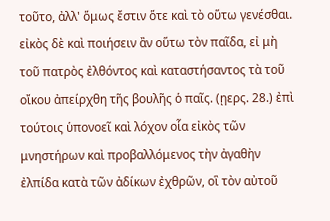τοῦτο, ἀλλ' ὅμως ἔστιν ὅτε καὶ τὸ οὕτω γενέσθαι. εἰκὸς δὲ καὶ ποιήσειν ἂν οὕτω τὸν παῖδα, εἰ μὴ τοῦ πατρὸς ἐλθόντος καὶ καταστήσαντος τὰ τοῦ οἴκου ἀπείρχθη τῆς βουλῆς ὁ παῖς. (ῃερς. 28.) ἐπὶ τούτοις ὑπονοεῖ καὶ λόχον οἷα εἰκὸς τῶν μνηστήρων καὶ προβαλλόμενος τὴν ἀγαθὴν ἐλπίδα κατὰ τῶν ἀδίκων ἐχθρῶν, οἳ τὸν αὐτοῦ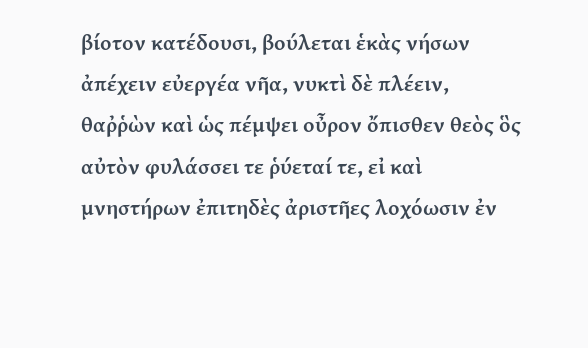βίοτον κατέδουσι, βούλεται ἑκὰς νήσων ἀπέχειν εὐεργέα νῆα, νυκτὶ δὲ πλέειν, θαῤῥὼν καὶ ὡς πέμψει οὖρον ὄπισθεν θεὸς ὃς αὐτὸν φυλάσσει τε ῥύεταί τε, εἰ καὶ μνηστήρων ἐπιτηδὲς ἀριστῆες λοχόωσιν ἐν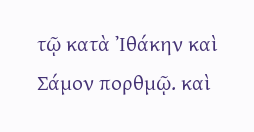τῷ κατὰ Ἰθάκην καὶ Σάμον πορθμῷ. καὶ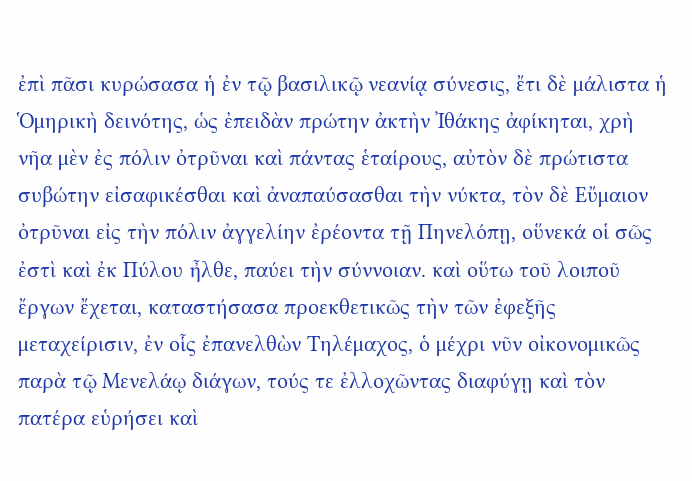ἐπὶ πᾶσι κυρώσασα ἡ ἐν τῷ βασιλικῷ νεανίᾳ σύνεσις, ἔτι δὲ μάλιστα ἡ Ὁμηρικὴ δεινότης, ὡς ἐπειδὰν πρώτην ἀκτὴν Ἰθάκης ἀφίκηται, χρὴ νῆα μὲν ἐς πόλιν ὀτρῦναι καὶ πάντας ἑταίρους, αὐτὸν δὲ πρώτιστα συβώτην εἰσαφικέσθαι καὶ ἀναπαύσασθαι τὴν νύκτα, τὸν δὲ Εὔμαιον ὀτρῦναι εἰς τὴν πόλιν ἀγγελίην ἐρέοντα τῇ Πηνελόπῃ, οὕνεκά οἱ σῶς ἐστὶ καὶ ἐκ Πύλου ἦλθε, παύει τὴν σύννοιαν. καὶ οὕτω τοῦ λοιποῦ ἔργων ἔχεται, καταστήσασα προεκθετικῶς τὴν τῶν ἐφεξῆς μεταχείρισιν, ἐν οἷς ἐπανελθὼν Τηλέμαχος, ὁ μέχρι νῦν οἰκονομικῶς παρὰ τῷ Μενελάῳ διάγων, τούς τε ἐλλοχῶντας διαφύγῃ καὶ τὸν πατέρα εὑρήσει καὶ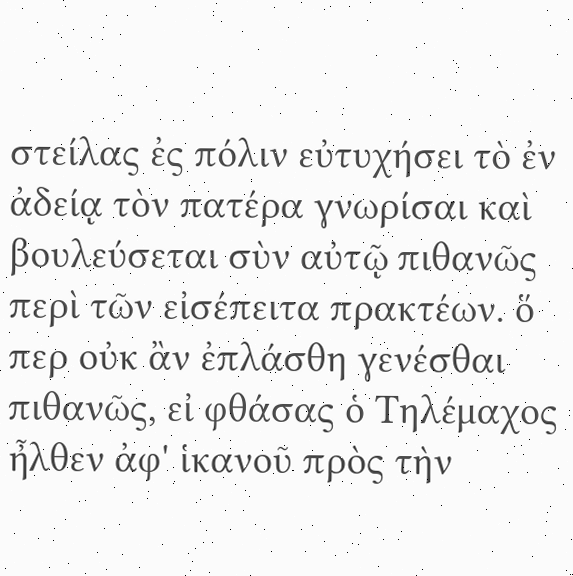στείλας ἐς πόλιν εὐτυχήσει τὸ ἐν ἀδείᾳ τὸν πατέρα γνωρίσαι καὶ βουλεύσεται σὺν αὐτῷ πιθανῶς περὶ τῶν εἰσέπειτα πρακτέων. ὅ περ οὐκ ἂν ἐπλάσθη γενέσθαι πιθανῶς, εἰ φθάσας ὁ Τηλέμαχος ἦλθεν ἀφ' ἱκανοῦ πρὸς τὴν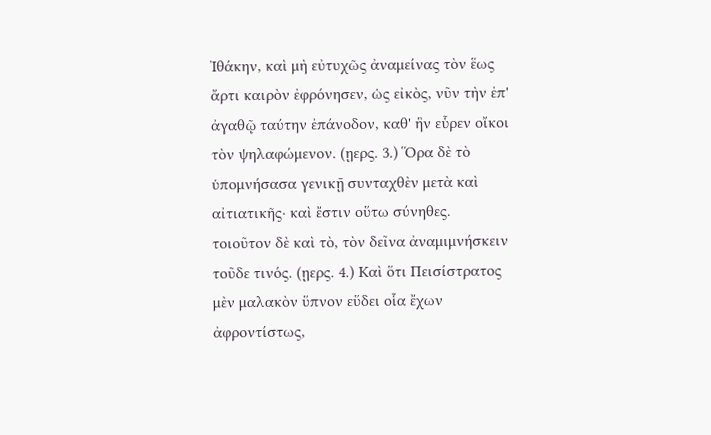Ἰθάκην, καὶ μὴ εὐτυχῶς ἀναμείνας τὸν ἕως ἄρτι καιρὸν ἐφρόνησεν, ὡς εἰκὸς, νῦν τὴν ἐπ' ἀγαθῷ ταύτην ἐπάνοδον, καθ' ἣν εὗρεν οἴκοι τὸν ψηλαφώμενον. (ῃερς. 3.) Ὅρα δὲ τὸ ὑπομνήσασα γενικῇ συνταχθὲν μετὰ καὶ αἰτιατικῆς· καὶ ἔστιν οὕτω σύνηθες. τοιοῦτον δὲ καὶ τὸ, τὸν δεῖνα ἀναμιμνήσκειν τοῦδε τινός. (ῃερς. 4.) Καὶ ὅτι Πεισίστρατος μὲν μαλακὸν ὕπνον εὕδει οἷα ἔχων ἀφροντίστως,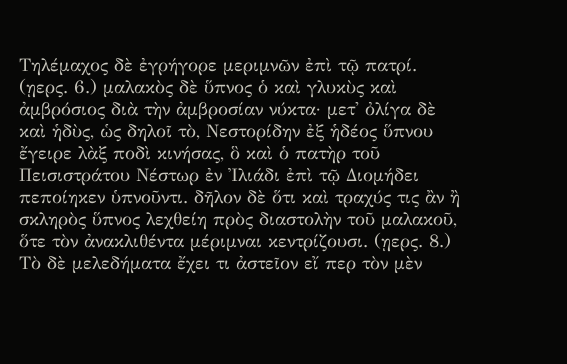Τηλέμαχος δὲ ἐγρήγορε μεριμνῶν ἐπὶ τῷ πατρί. (ῃερς. 6.) μαλακὸς δὲ ὕπνος ὁ καὶ γλυκὺς καὶ ἀμβρόσιος διὰ τὴν ἀμβροσίαν νύκτα· μετ' ὀλίγα δὲ καὶ ἡδὺς, ὡς δηλοῖ τὸ, Νεστορίδην ἐξ ἡδέος ὕπνου ἔγειρε λὰξ ποδὶ κινήσας, ὃ καὶ ὁ πατὴρ τοῦ Πεισιστράτου Νέστωρ ἐν Ἰλιάδι ἐπὶ τῷ Διομήδει πεποίηκεν ὑπνοῦντι. δῆλον δὲ ὅτι καὶ τραχύς τις ἂν ἢ σκληρὸς ὕπνος λεχθείη πρὸς διαστολὴν τοῦ μαλακοῦ, ὅτε τὸν ἀνακλιθέντα μέριμναι κεντρίζουσι. (ῃερς. 8.) Τὸ δὲ μελεδήματα ἔχει τι ἀστεῖον εἴ περ τὸν μὲν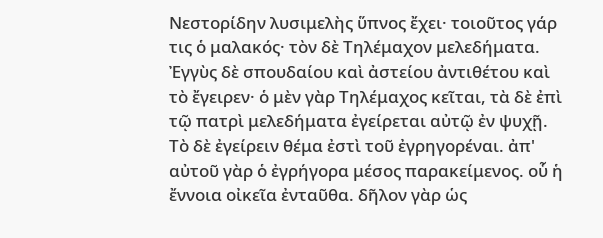Νεστορίδην λυσιμελὴς ὕπνος ἔχει· τοιοῦτος γάρ τις ὁ μαλακός· τὸν δὲ Τηλέμαχον μελεδήματα. Ἐγγὺς δὲ σπουδαίου καὶ ἀστείου ἀντιθέτου καὶ τὸ ἔγειρεν· ὁ μὲν γὰρ Τηλέμαχος κεῖται, τὰ δὲ ἐπὶ τῷ πατρὶ μελεδήματα ἐγείρεται αὐτῷ ἐν ψυχῇ. Τὸ δὲ ἐγείρειν θέμα ἐστὶ τοῦ ἐγρηγορέναι. ἀπ' αὐτοῦ γὰρ ὁ ἐγρήγορα μέσος παρακείμενος. οὗ ἡ ἔννοια οἰκεῖα ἐνταῦθα. δῆλον γὰρ ὡς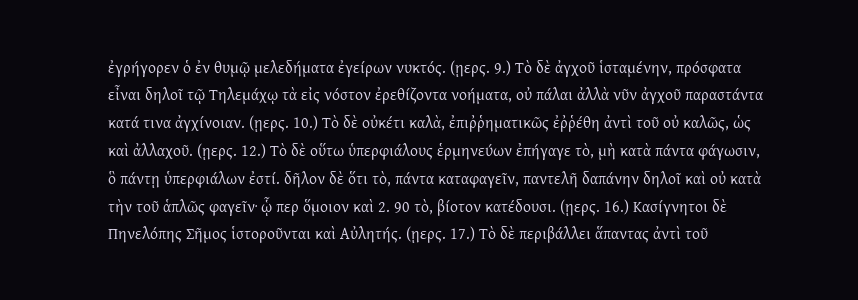ἐγρήγορεν ὁ ἐν θυμῷ μελεδήματα ἐγείρων νυκτός. (ῃερς. 9.) Τὸ δὲ ἀγχοῦ ἱσταμένην, πρόσφατα εἶναι δηλοῖ τῷ Τηλεμάχῳ τὰ εἰς νόστον ἐρεθίζοντα νοήματα, οὐ πάλαι ἀλλὰ νῦν ἀγχοῦ παραστάντα κατά τινα ἀγχίνοιαν. (ῃερς. 10.) Τὸ δὲ οὐκέτι καλὰ, ἐπιῤῥηματικῶς ἐῤῥέθη ἀντὶ τοῦ οὐ καλῶς, ὡς καὶ ἀλλαχοῦ. (ῃερς. 12.) Τὸ δὲ οὕτω ὑπερφιάλους ἑρμηνεύων ἐπήγαγε τὸ, μὴ κατὰ πάντα φάγωσιν, ὃ πάντῃ ὑπερφιάλων ἐστί. δῆλον δὲ ὅτι τὸ, πάντα καταφαγεῖν, παντελῆ δαπάνην δηλοῖ καὶ οὐ κατὰ τὴν τοῦ ἁπλῶς φαγεῖν· ᾧ περ ὅμοιον καὶ 2. 90 τὸ, βίοτον κατέδουσι. (ῃερς. 16.) Κασίγνητοι δὲ Πηνελόπης Σῆμος ἱστοροῦνται καὶ Αὐλητής. (ῃερς. 17.) Τὸ δὲ περιβάλλει ἅπαντας ἀντὶ τοῦ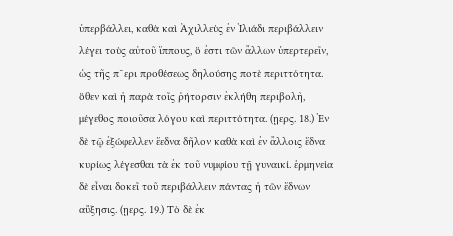ὑπερβάλλει, καθὰ καὶ Ἀχιλλεὺς ἐν Ἰλιάδι περιβάλλειν λέγει τοὺς αὐτοῦ ἵππους, ὅ ἐστι τῶν ἄλλων ὑπερτερεῖν, ὡς τῆς πˉερι προθέσεως δηλούσης ποτὲ περιττότητα. ὅθεν καὶ ἡ παρὰ τοῖς ῥήτορσιν ἐκλήθη περιβολὴ, μέγεθος ποιοῦσα λόγου καὶ περιττότητα. (ῃερς. 18.) Ἐν δὲ τῷ ἐξώφελλεν ἕεδνα δῆλον καθὰ καὶ ἐν ἄλλοις ἕδνα κυρίως λέγεσθαι τὰ ἐκ τοῦ νυμφίου τῇ γυναικί. ἑρμηνεία δὲ εἶναι δοκεῖ τοῦ περιβάλλειν πάντας ἡ τῶν ἕδνων αὔξησις. (ῃερς. 19.) Τὸ δὲ ἐκ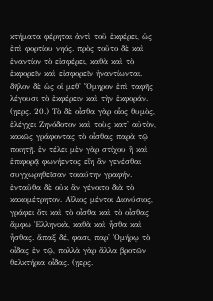κτήματα φέρηται ἀντὶ τοῦ ἐκφέρει, ὡς ἐπὶ φορτίου νηός. πρὸς τοῦτο δὲ καὶ ἐναντίον τὸ εἰσφέρει, καθὰ καὶ τὸ ἐκφορεῖν καὶ εἰσφορεῖν ἠναντίωνται. δῆλον δὲ ὡς οἱ μεθ' Ὅμηρον ἐπὶ ταφῆς λέγουσι τὸ ἐκφέρειν καὶ τὴν ἐκφοράν. (ῃερς. 20.) Τὸ δὲ οἶσθα γὰρ οἷος θυμὸς, ἐλέγχει Ζηνόδοτον καὶ τοὺς κατ' αὐτὸν, κακῶς γράφοντας τὸ οἶσθας παρὰ τῷ ποιητῇ. ἐν τέλει μὲν γὰρ στίχου ἢ καὶ ἐπιφορᾷ φωνήεντος εἴη ἂν γενέσθαι συγχωρηθεῖσαν τοιαύτην γραφήν. ἐνταῦθα δὲ οὐκ ἂν γένοιτο διὰ τὸ κακομέτρητον. Αἴλιος μέντοι Διονύσιος, γράφει ὅτι καὶ τὸ οἶσθα καὶ τὸ οἶσθας ἄμφω Ἑλληνικὰ, καθὰ καὶ ἦσθα καὶ ἦσθας. ἅπαξ δέ, φασι, παρ' Ὁμήρῳ τὸ οἶδας ἐν τῷ, πολλὰ γὰρ ἄλλα βροτῶν θελκτήρια οἶδας. (ῃερς.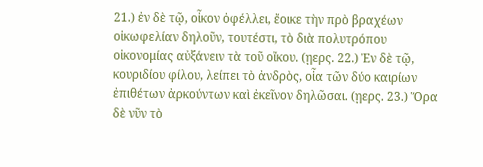21.) ἐν δὲ τῷ, οἶκον ὀφέλλει, ἔοικε τὴν πρὸ βραχέων οἰκωφελίαν δηλοῦν, τουτέστι, τὸ διὰ πολυτρόπου οἰκονομίας αὐξάνειν τὰ τοῦ οἴκου. (ῃερς. 22.) Ἐν δὲ τῷ, κουριδίου φίλου, λείπει τὸ ἀνδρὸς, οἷα τῶν δύο καιρίων ἐπιθέτων ἀρκούντων καὶ ἐκεῖνον δηλῶσαι. (ῃερς. 23.) Ὅρα δὲ νῦν τὸ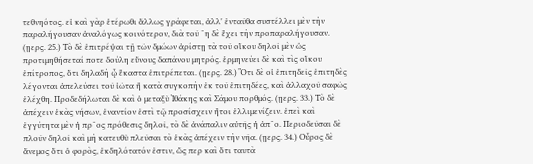τεθνηότος. εἰ καὶ γὰρ ἑτέρωθι ἄλλως γράφεται, ἀλλ' ἐνταῦθα συστέλλει μὲν τὴν παραλήγουσαν ἀναλόγως κοινότερον, διὰ τοῦ ˉη δὲ ἔχει τὴν προπαραλήγουσαν. (ῃερς. 25.) Τὸ δὲ ἐπιτρέψαι τῇ τῶν δμώων ἀρίστῃ τὰ τοῦ οἴκου δηλοῖ μὲν ὡς προτιμηθήσεταί ποτε δούλη εὔνους δαπάνου μητρός. ἑρμηνεύει δὲ καὶ τὶς οἴκου ἐπίτροπος, ὅτι δηλαδὴ ᾧ ἕκαστα ἐπιτρέπεται. (ῃερς. 28.) Ὅτι δὲ οἱ ἐπιτηδεῖς ἐπιτηδὲς λέγονται ἀπελεύσει τοῦ ἰῶτα ἢ κατὰ συγκοπὴν ἐκ τοῦ ἐπιτηδέες, καὶ ἀλλαχοῦ σαφῶς ἐλέχθη. Προδεδήλωται δὲ καὶ ὁ μεταξὺ Ἰθάκης καὶ Σάμου πορθμός. (ῃερς. 33.) Τὸ δὲ ἀπέχειν ἑκὰς νήσων, ἐναντίον ἐστὶ τῷ προσίσχειν ἤτοι ἐλλιμενίζειν. ἐπεὶ καὶ ἐγγύτητα μὲν ἡ πρˉος πρόθεσις δηλοῖ, τὸ δὲ ἀνάπαλιν αὐτῆς ἡ ἀπˉο. Περιοδεῦσαι δὲ πλοῦν δηλοῖ καὶ μὴ κατευθὺ πλεῦσαι τὸ ἑκὰς ἀπέχειν τὴν νῆα. (ῃερς. 34.) Οὖρος δὲ ἄνεμος ὅτι ὁ φορὸς, ἐκδηλότατόν ἐστιν, ὥς περ καὶ ὅτι ταυτὰ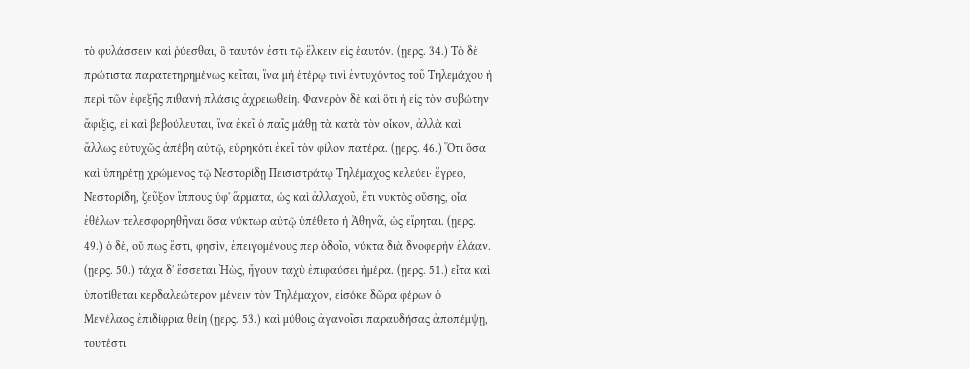τὸ φυλάσσειν καὶ ῥύεσθαι, ὃ ταυτόν ἐστι τῷ ἕλκειν εἰς ἑαυτόν. (ῃερς. 34.) Τὸ δὲ πρώτιστα παρατετηρημένως κεῖται, ἵνα μὴ ἑτέρῳ τινὶ ἐντυχόντος τοῦ Τηλεμάχου ἡ περὶ τῶν ἐφεξῆς πιθανὴ πλάσις ἀχρειωθείη. Φανερὸν δὲ καὶ ὅτι ἡ εἰς τὸν συβώτην ἄφιξις, εἰ καὶ βεβούλευται, ἵνα ἐκεῖ ὁ παῖς μάθῃ τὰ κατὰ τὸν οἶκον, ἀλλὰ καὶ ἄλλως εὐτυχῶς ἀπέβη αὐτῷ, εὑρηκότι ἐκεῖ τὸν φίλον πατέρα. (ῃερς. 46.) Ὅτι ὅσα καὶ ὑπηρέτῃ χρώμενος τῷ Νεστορίδῃ Πεισιστράτῳ Τηλέμαχος κελεύει· ἔγρεο, Νεστορίδη, ζεῦξον ἵππους ὑφ' ἅρματα, ὡς καὶ ἀλλαχοῦ, ἔτι νυκτὸς οὔσης, οἷα ἐθέλων τελεσφορηθῆναι ὅσα νύκτωρ αὐτῷ ὑπέθετο ἡ Ἀθηνᾶ, ὡς εἴρηται. (ῃερς. 49.) ὁ δὲ, οὔ πως ἔστι, φησὶν, ἐπειγομένους περ ὁδοῖο, νύκτα διὰ δνοφερὴν ἐλάαν. (ῃερς. 50.) τάχα δ' ἔσσεται Ἠὼς, ἤγουν ταχὺ ἐπιφαύσει ἡμέρα. (ῃερς. 51.) εἶτα καὶ ὑποτίθεται κερδαλεώτερον μένειν τὸν Τηλέμαχον, εἰσόκε δῶρα φέρων ὁ Μενέλαος ἐπιδίφρια θείη (ῃερς. 53.) καὶ μύθοις ἀγανοῖσι παραυδήσας ἀποπέμψῃ, τουτέστι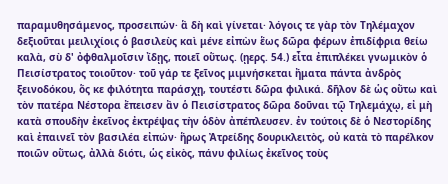παραμυθησάμενος, προσειπών· ἃ δὴ καὶ γίνεται· λόγοις τε γὰρ τὸν Τηλέμαχον δεξιοῦται μειλιχίοις ὁ βασιλεὺς καὶ μένε εἰπὼν ἕως δῶρα φέρων ἐπιδίφρια θείω καλὰ, σὺ δ' ὀφθαλμοῖσιν ἴδῃς, ποιεῖ οὕτως. (ῃερς. 54.) εἶτα ἐπιπλέκει γνωμικὸν ὁ Πεισίστρατος τοιοῦτον· τοῦ γάρ τε ξεῖνος μιμνήσκεται ἤματα πάντα ἀνδρὸς ξεινοδόκου, ὅς κε φιλότητα παράσχῃ, τουτέστι δῶρα φιλικά. δῆλον δὲ ὡς οὕτω καὶ τὸν πατέρα Νέστορα ἔπεισεν ἂν ὁ Πεισίστρατος δῶρα δοῦναι τῷ Τηλεμάχῳ, εἰ μὴ κατὰ σπουδὴν ἐκεῖνος ἐκτρέψας τὴν ὁδὸν ἀπέπλευσεν. ἐν τούτοις δὲ ὁ Νεστορίδης καὶ ἐπαινεῖ τὸν βασιλέα εἰπών· ἥρως Ἀτρείδης δουρικλειτὸς, οὐ κατὰ τὸ παρέλκον ποιῶν οὕτως, ἀλλὰ διότι, ὡς εἰκὸς, πάνυ φιλίως ἐκεῖνος τοὺς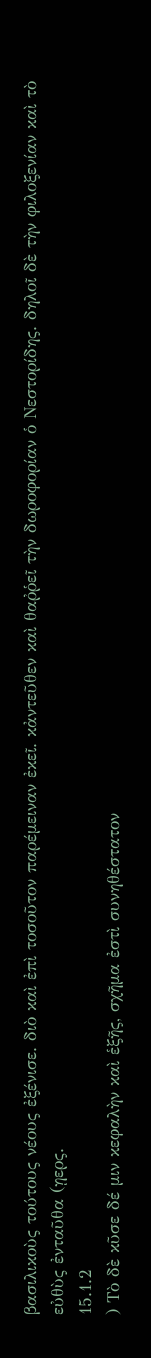βασιλικοὺς τούτους νέους ἐξένισε. διὸ καὶ ἐπὶ τοσοῦτον παρέμειναν ἐκεῖ. κἀντεῦθεν καὶ θαῤῥεῖ τὴν δωροφορίαν ὁ Νεστορίδης. δηλοῖ δὲ τὴν φιλοξενίαν καὶ τὸ εὐθὺς ἐνταῦθα (ῃερς.
15.1.2
) Τὸ δὲ κῦσε δέ μιν κεφαλὴν καὶ ἑξῆς, σχῆμα ἐστὶ συνηθέστατον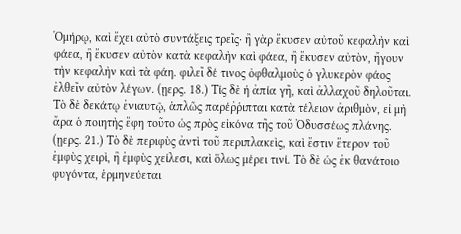Ὁμήρῳ, καὶ ἔχει αὐτὸ συντάξεις τρεῖς· ἢ γὰρ ἔκυσεν αὐτοῦ κεφαλὴν καὶ φάεα, ἢ ἔκυσεν αὐτὸν κατὰ κεφαλὴν καὶ φάεα, ἢ ἔκυσεν αὐτὸν, ἤγουν τὴν κεφαλὴν καὶ τὰ φάη. φιλεῖ δέ τινος ὀφθαλμοὺς ὁ γλυκερὸν φάος ἐλθεῖν αὐτὸν λέγων. (ῃερς. 18.) Τίς δὲ ἡ ἀπία γῆ, καὶ ἀλλαχοῦ δηλοῦται. Τὸ δὲ δεκάτῳ ἐνιαυτῷ, ἁπλῶς παρέῤῥιπται κατὰ τέλειον ἀριθμὸν, εἰ μὴ ἄρα ὁ ποιητὴς ἔφη τοῦτο ὡς πρὸς εἰκόνα τῆς τοῦ Ὀδυσσέως πλάνης. (ῃερς. 21.) Τὸ δὲ περιφὺς ἀντὶ τοῦ περιπλακεὶς, καὶ ἔστιν ἕτερον τοῦ ἐμφὺς χειρὶ, ἢ ἐμφὺς χείλεσι, καὶ ὅλως μέρει τινί. Τὸ δὲ ὡς ἐκ θανάτοιο φυγόντα, ἑρμηνεύεται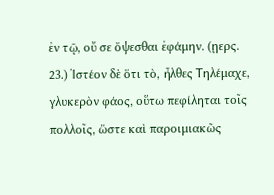ἐν τῷ, οὔ σε ὄψεσθαι ἐφάμην. (ῃερς. 23.) Ἰστέον δὲ ὅτι τὸ, ἦλθες Τηλέμαχε, γλυκερὸν φάος, οὕτω πεφίληται τοῖς πολλοῖς, ὥστε καὶ παροιμιακῶς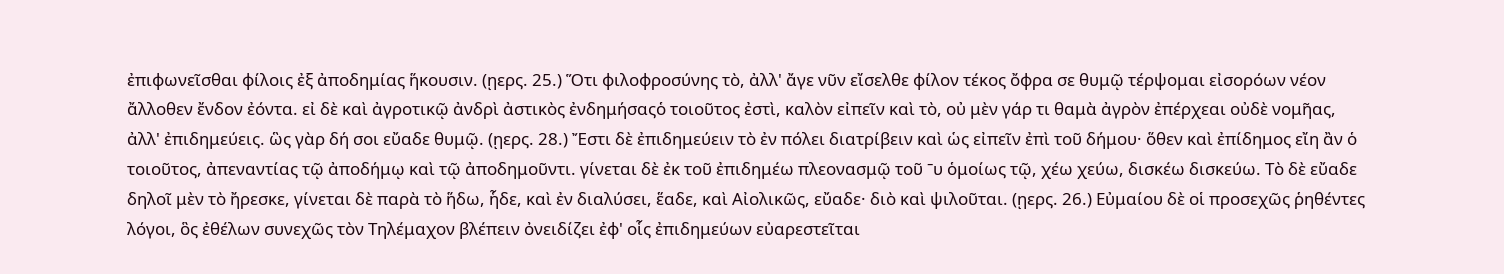ἐπιφωνεῖσθαι φίλοις ἐξ ἀποδημίας ἥκουσιν. (ῃερς. 25.) Ὅτι φιλοφροσύνης τὸ, ἀλλ' ἄγε νῦν εἴσελθε φίλον τέκος ὄφρα σε θυμῷ τέρψομαι εἰσορόων νέον ἄλλοθεν ἔνδον ἐόντα. εἰ δὲ καὶ ἀγροτικῷ ἀνδρὶ ἀστικὸς ἐνδημήσαςὁ τοιοῦτος ἐστὶ, καλὸν εἰπεῖν καὶ τὸ, οὐ μὲν γάρ τι θαμὰ ἀγρὸν ἐπέρχεαι οὐδὲ νομῆας, ἀλλ' ἐπιδημεύεις. ὣς γὰρ δή σοι εὔαδε θυμῷ. (ῃερς. 28.) Ἔστι δὲ ἐπιδημεύειν τὸ ἐν πόλει διατρίβειν καὶ ὡς εἰπεῖν ἐπὶ τοῦ δήμου· ὅθεν καὶ ἐπίδημος εἴη ἂν ὁ τοιοῦτος, ἀπεναντίας τῷ ἀποδήμῳ καὶ τῷ ἀποδημοῦντι. γίνεται δὲ ἐκ τοῦ ἐπιδημέω πλεονασμῷ τοῦ ˉυ ὁμοίως τῷ, χέω χεύω, δισκέω δισκεύω. Τὸ δὲ εὔαδε δηλοῖ μὲν τὸ ἤρεσκε, γίνεται δὲ παρὰ τὸ ἥδω, ἧδε, καὶ ἐν διαλύσει, ἕαδε, καὶ Αἰολικῶς, εὔαδε· διὸ καὶ ψιλοῦται. (ῃερς. 26.) Εὐμαίου δὲ οἱ προσεχῶς ῥηθέντες λόγοι, ὃς ἐθέλων συνεχῶς τὸν Τηλέμαχον βλέπειν ὀνειδίζει ἐφ' οἷς ἐπιδημεύων εὐαρεστεῖται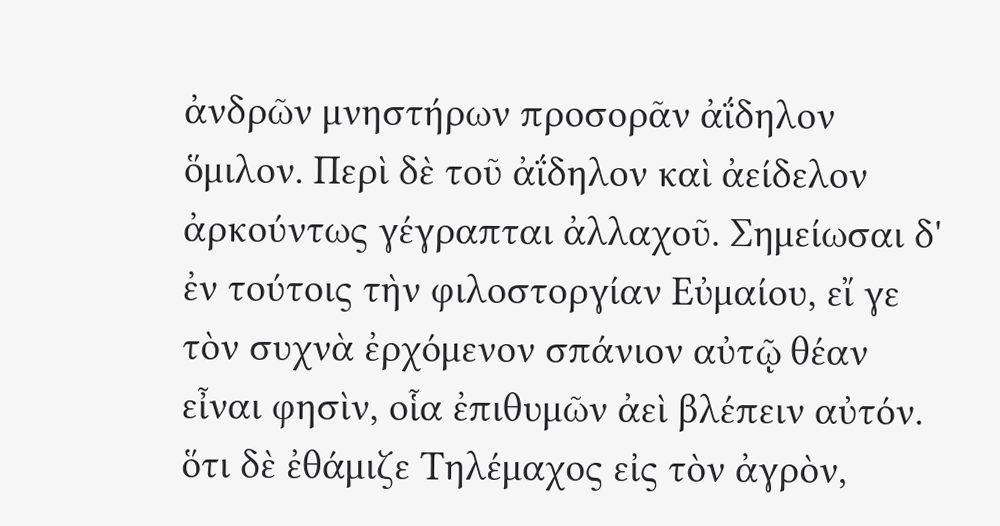ἀνδρῶν μνηστήρων προσορᾶν ἀΐδηλον ὅμιλον. Περὶ δὲ τοῦ ἀΐδηλον καὶ ἀείδελον ἀρκούντως γέγραπται ἀλλαχοῦ. Σημείωσαι δ' ἐν τούτοις τὴν φιλοστοργίαν Εὐμαίου, εἴ γε τὸν συχνὰ ἐρχόμενον σπάνιον αὐτῷ θέαν εἶναι φησὶν, οἷα ἐπιθυμῶν ἀεὶ βλέπειν αὐτόν. ὅτι δὲ ἐθάμιζε Τηλέμαχος εἰς τὸν ἀγρὸν,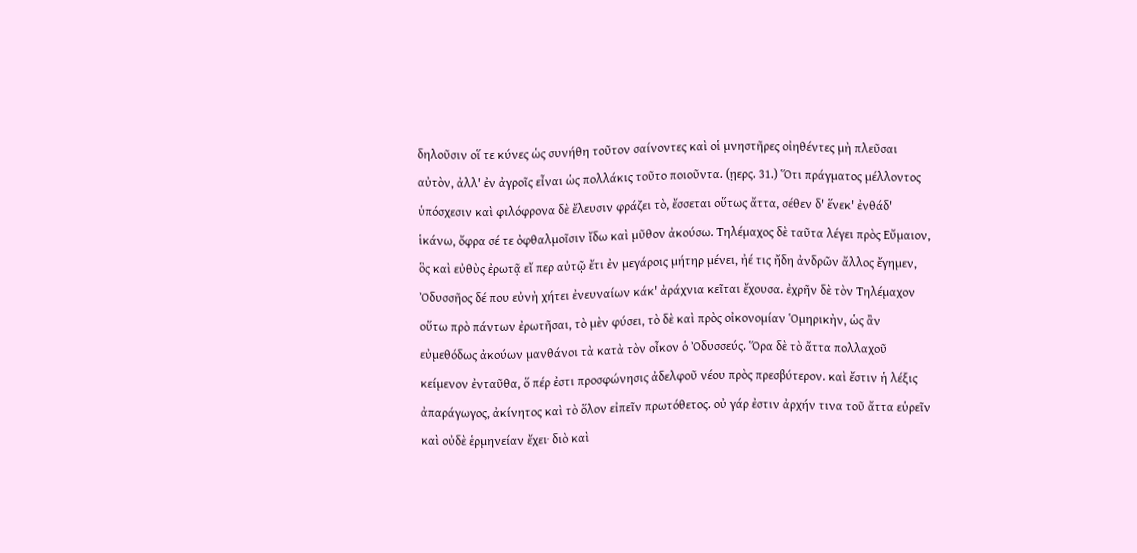δηλοῦσιν οἵ τε κύνες ὡς συνήθη τοῦτον σαίνοντες καὶ οἱ μνηστῆρες οἰηθέντες μὴ πλεῦσαι αὐτὸν, ἀλλ' ἐν ἀγροῖς εἶναι ὡς πολλάκις τοῦτο ποιοῦντα. (ῃερς. 31.) Ὅτι πράγματος μέλλοντος ὑπόσχεσιν καὶ φιλόφρονα δὲ ἔλευσιν φράζει τὸ, ἔσσεται οὕτως ἄττα, σέθεν δ' ἕνεκ' ἐνθάδ' ἱκάνω, ὄφρα σέ τε ὀφθαλμοῖσιν ἴδω καὶ μῦθον ἀκούσω. Τηλέμαχος δὲ ταῦτα λέγει πρὸς Εὔμαιον, ὃς καὶ εὐθὺς ἐρωτᾷ εἴ περ αὐτῷ ἔτι ἐν μεγάροις μήτηρ μένει, ἠέ τις ἤδη ἀνδρῶν ἄλλος ἔγημεν, Ὀδυσσῆος δέ που εὐνὴ χήτει ἐνευναίων κάκ' ἀράχνια κεῖται ἔχουσα. ἐχρῆν δὲ τὸν Τηλέμαχον οὕτω πρὸ πάντων ἐρωτῆσαι, τὸ μὲν φύσει, τὸ δὲ καὶ πρὸς οἰκονομίαν Ὁμηρικὴν, ὡς ἂν εὐμεθόδως ἀκούων μανθάνοι τὰ κατὰ τὸν οἶκον ὁ Ὀδυσσεύς. Ὅρα δὲ τὸ ἄττα πολλαχοῦ κείμενον ἐνταῦθα, ὅ πέρ ἐστι προσφώνησις ἀδελφοῦ νέου πρὸς πρεσβύτερον. καὶ ἔστιν ἡ λέξις ἀπαράγωγος, ἀκίνητος καὶ τὸ ὅλον εἰπεῖν πρωτόθετος. οὐ γάρ ἐστιν ἀρχήν τινα τοῦ ἄττα εὑρεῖν καὶ οὐδὲ ἑρμηνείαν ἔχει· διὸ καὶ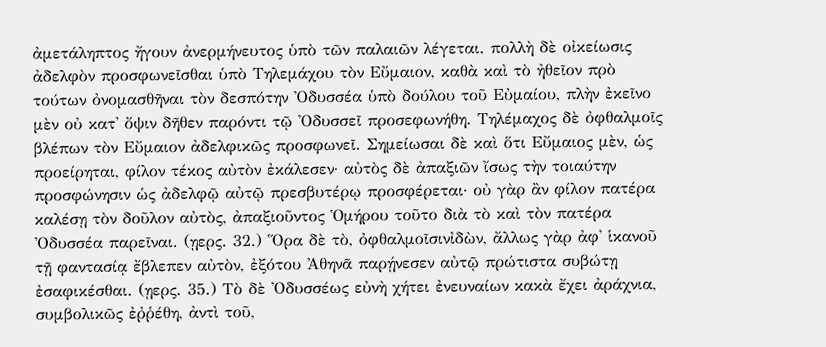ἀμετάληπτος ἤγουν ἀνερμήνευτος ὑπὸ τῶν παλαιῶν λέγεται. πολλὴ δὲ οἰκείωσις ἀδελφὸν προσφωνεῖσθαι ὑπὸ Τηλεμάχου τὸν Εὔμαιον, καθὰ καὶ τὸ ἠθεῖον πρὸ τούτων ὀνομασθῆναι τὸν δεσπότην Ὀδυσσέα ὑπὸ δούλου τοῦ Εὐμαίου, πλὴν ἐκεῖνο μὲν οὐ κατ' ὄψιν δῆθεν παρόντι τῷ Ὀδυσσεῖ προσεφωνήθη. Τηλέμαχος δὲ ὀφθαλμοῖς βλέπων τὸν Εὔμαιον ἀδελφικῶς προσφωνεῖ. Σημείωσαι δὲ καὶ ὅτι Εὔμαιος μὲν, ὡς προείρηται, φίλον τέκος αὐτὸν ἐκάλεσεν· αὐτὸς δὲ ἀπαξιῶν ἴσως τὴν τοιαύτην προσφώνησιν ὡς ἀδελφῷ αὐτῷ πρεσβυτέρῳ προσφέρεται· οὐ γὰρ ἂν φίλον πατέρα καλέσῃ τὸν δοῦλον αὐτὸς, ἀπαξιοῦντος Ὁμήρου τοῦτο διὰ τὸ καὶ τὸν πατέρα Ὀδυσσέα παρεῖναι. (ῃερς. 32.) Ὅρα δὲ τὸ, ὀφθαλμοῖσινἰδὼν, ἄλλως γὰρ ἀφ' ἱκανοῦ τῇ φαντασίᾳ ἔβλεπεν αὐτὸν, ἐξότου Ἀθηνᾶ παρῄνεσεν αὐτῷ πρώτιστα συβώτῃ ἐσαφικέσθαι. (ῃερς. 35.) Τὸ δὲ Ὀδυσσέως εὐνὴ χήτει ἐνευναίων κακὰ ἔχει ἀράχνια, συμβολικῶς ἐῤῥέθη, ἀντὶ τοῦ,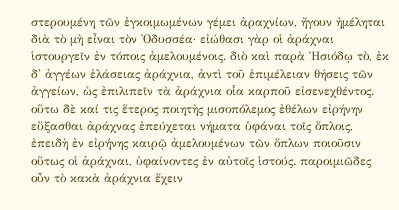στερουμένη τῶν ἐγκοιμωμένων γέμει ἀραχνίων, ἤγουν ἠμέληται διὰ τὸ μὴ εἶναι τὸν Ὀδυσσέα· εἰώθασι γὰρ οἱ ἀράχναι ἱστουργεῖν ἐν τόποις ἀμελουμένοις. διὸ καὶ παρὰ Ἡσιόδῳ τὸ, ἐκ δ' ἀγγέων ἐλάσειας ἀράχνια, ἀντὶ τοῦ ἐπιμέλειαν θήσεις τῶν ἀγγείων, ὡς ἐπιλιπεῖν τὰ ἀράχνια οἷα καρποῦ εἰσενεχθέντος. οὕτω δὲ καί τις ἕτερος ποιητὴς μισοπόλεμος ἐθέλων εἰρήνην εὔξασθαι ἀράχνας ἐπεύχεται νήματα ὑφάναι τοῖς ὅπλοις, ἐπειδὴ ἐν εἰρήνης καιρῷ ἀμελουμένων τῶν ὅπλων ποιοῦσιν οὕτως οἱ ἀράχναι, ὑφαίνοντες ἐν αὐτοῖς ἱστούς. παροιμιῶδες οὖν τὸ κακὰ ἀράχνια ἔχειν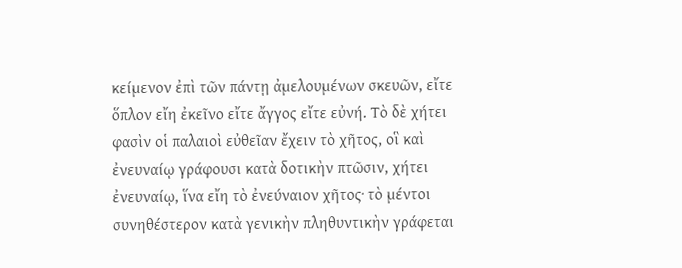κείμενον ἐπὶ τῶν πάντῃ ἀμελουμένων σκευῶν, εἴτε ὅπλον εἴη ἐκεῖνο εἴτε ἄγγος εἴτε εὐνή. Τὸ δὲ χήτει φασὶν οἱ παλαιοὶ εὐθεῖαν ἔχειν τὸ χῆτος, οἳ καὶ ἐνευναίῳ γράφουσι κατὰ δοτικὴν πτῶσιν, χήτει ἐνευναίῳ, ἵνα εἴη τὸ ἐνεύναιον χῆτος· τὸ μέντοι συνηθέστερον κατὰ γενικὴν πληθυντικὴν γράφεται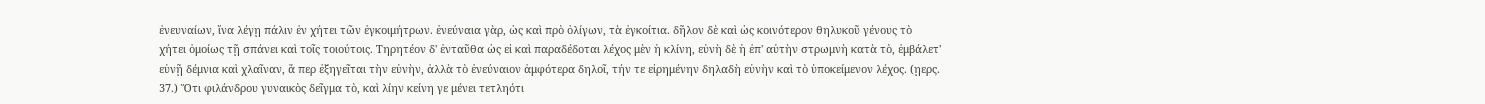ἐνευναίων, ἵνα λέγῃ πάλιν ἐν χήτει τῶν ἐγκοιμήτρων. ἐνεύναια γὰρ, ὡς καὶ πρὸ ὀλίγων, τὰ ἐγκοίτια. δῆλον δὲ καὶ ὡς κοινότερον θηλυκοῦ γένους τὸ χήτει ὁμοίως τῇ σπάνει καὶ τοῖς τοιούτοις. Τηρητέον δ' ἐνταῦθα ὡς εἰ καὶ παραδέδοται λέχος μὲν ἡ κλίνη, εὐνὴ δὲ ἡ ἐπ' αὐτὴν στρωμνὴ κατὰ τὸ, ἐμβάλετ' εὐνῇ δέμνια καὶ χλαῖναν, ἅ περ ἐξηγεῖται τὴν εὐνὴν, ἀλλὰ τὸ ἐνεύναιον ἀμφότερα δηλοῖ, τήν τε εἰρημένην δηλαδὴ εὐνὴν καὶ τὸ ὑποκείμενον λέχος. (ῃερς. 37.) Ὅτι φιλάνδρου γυναικὸς δεῖγμα τὸ, καὶ λίην κείνη γε μένει τετληότι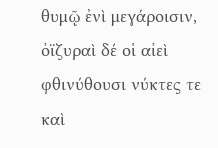θυμῷ ἐνὶ μεγάροισιν, ὀϊζυραὶ δέ οἱ αἰεὶ φθινύθουσι νύκτες τε καὶ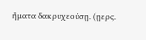ἤματα δακρυχεούσῃ. (ῃερς.